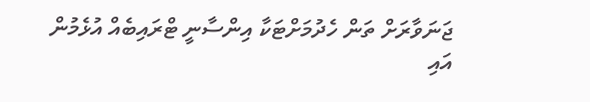ޖަނަވާރަށް ތަން ހެދުމަށްޓަކާ އިންސާނީ ޓްރައިބެއް އުޅެމުން އައި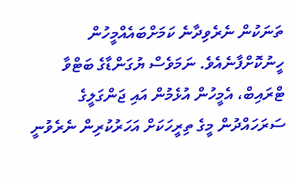ތަނަކުން ނެރެވިދާނެ ކަމަށްބައެއްމީހުން
ހީނުކޮށްފާނެއެވެ. ނަމަވެސް ޔުގަންޑާގެ ބަޓްވާ ޓްރައިބް، އެމީހުން އުޅެމުން އައި ޖަންގަލީގެ ސަރަހައްދުން މީގެ ތިރީހަކަށް އަހަރުކުރިން ނެރެވުނީ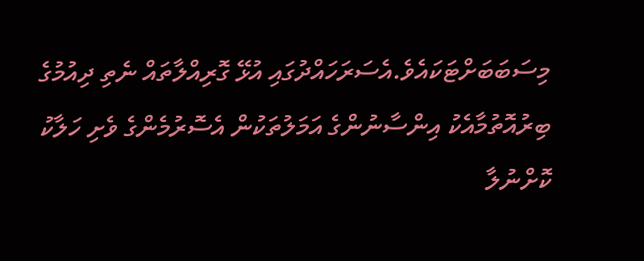މިސަބަބަށްޓަކައެވެ.އެސަރަހައްދުގައި އުޅޭ ގޮރިއްލާތައް ނެތި ދިއުމުގެ ބިރުއޮތުމާއެކު އިންސާނުންގެ އަމަލުތަކުން އެސޮރުމެންގެ ވެށި ހަލާކު ކޮށްނުލާ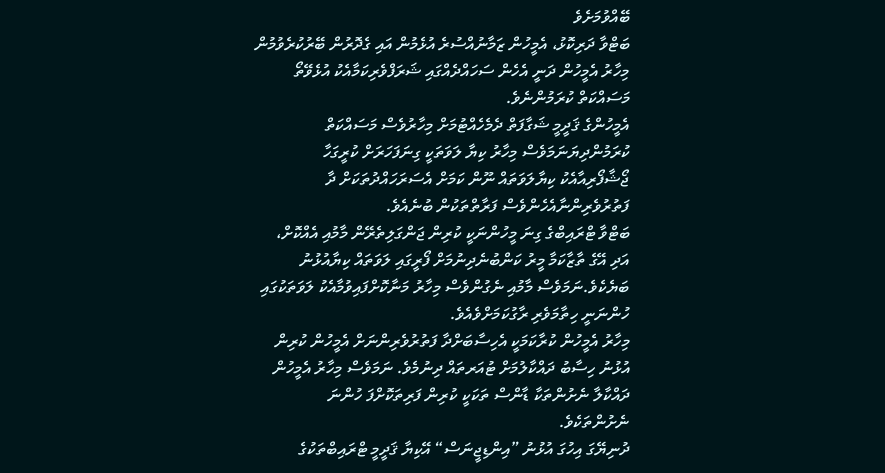ބޭއްވުމަށެވެ
ބަޓްވާ ދަރިކޮޅު، އެމީހުން ޒަމާނުއްސުރެ އުޅެމުން އައި ގެދޮރުން ބޭރުކުރެވުމުން މިހާރު އެމީހުން ދަނީ އެހެން ސަހައްދެއްގައި ޝަރަފްވެރިކަމާއެކު އުޅެވޭތޯ މަސައްކަތް ކުރަމުންނެވެ.
އެމީހުންގެ ޤަދީމީ ޝަގާފަތް ދެމެހެއްޓުމަށް މިހާރުވެސް މަސައްކަތް ކުރަމުންދިޔަނަމަވެސް މިހާރު ކިޔާ ލަވަތަކީ ގިނަފަހަރަށް ކުރީގަހާ ޖޯޝާފޯރިއާއެކު ކިޔާލަވަތައް ނޫން ކަމަށް އެސަރަހައްދުތަކަށް ދާ ފަތުރުވެރިންނާއެހެންވެސް ފަރާތްތަކުން ބުނެއެވެ.
ބަޓްވާ ޓްރައިބްގެ ގިނަ މީހުންނަކީ ކުރިން ޖަންގަލިތެރޭން މާމުއި އެއްކޮށް، އަދި އޭގެ ތާޒާކަމާ މީރު ކަންބުނެދިނުމަށް ފޯރީގައި ލަވަތައް ކިޔާއުޅުނު ބަޔެކެވެ.ނަމަވެސް މާމުއި ނެގުންވެސް މިހާރު މަނާކޮށްފައިވުމާއެކު ލަވަތަކުގައި ހުންނަނީ ހިތާމަވެރި ރާގުކަމަށްވެއެވެ.
މިހާރު އެމީހުން ކުރާކަމަކީ އެހިސާބަށްދާ ފަތުރުވެރިންނަށް އެމީހުން ކުރިން އުޅުނު ހިސާބު ދައްކާލުމަށް ޓުއަރތައް ދިނުމެވެ. ނަމަވެސް މިހާރު އެމީހުން ދައްކާލާ ނެށުންތަކާ ޑާންސް ތަކަކީ ކުރިން ފަރިތަކޮށްފަ ހުންނަ ނެށުންތަކެވެ.
ދުނިޔޭގަ އިހުގަ އުޅުނު ”އިންޑިޖީނަސް“ އޭކިޔާ ޤަދީމީ ޓްރައިބްތަކުގެ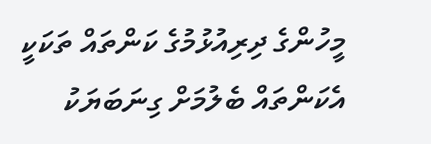މީހުންގެ ދިރިއުޅުމުގެ ކަންތައް ތަކަކީ އެކަންތައް ބެލުމަށް ގިނަބަޔަކު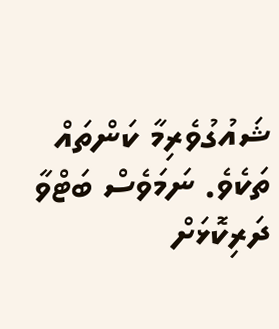ޝައުގުވެރިމާ ކަންތައް ތަކެވެ. ނަމަވެސް ބަޓްވާ ދަރިކޮޅަށް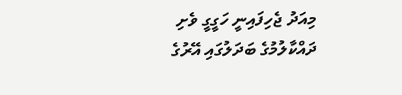މިއަދު ޖެހިފައިނީ ހަގީގީ ވެށި ދައްކާލުމުގެ ބަދަލުގައި އޭރުގެ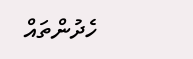ހެދުންތައް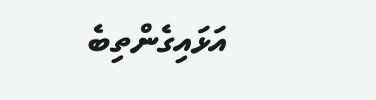އަޅައިގެންތިބެ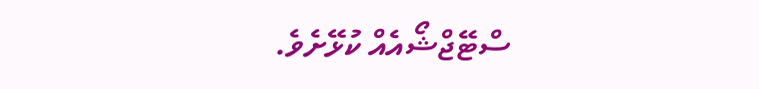ސްޓޭޖްޝޯއެއް ކުޅޭށެވެ.